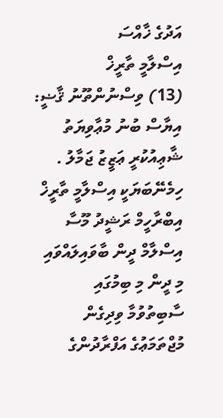އަދުގެ ޚާއްސަ
އިސްލާމީ ތާރީޚް
(13) ވިސްނުންތޫނު ޤާޟީ: އިޔާސް ބުނު މުޢާވިޔަތު
ޝާޢިއުކުރީ ޢަޒީޒު ޖަމާލު . ހިމެނޭބަޔަކީ އިސްލާމީ ތާރީޚް
އިބްރާހީމް ރަޝީދު މޫސާ
އިސްލާމް ދީން ބާވައިލައްވައި މި ދީން މި ބިމުގައި ސާބިތުވުމާ ވިދިގެން މުޖްތަމަޢުގެ އަފްރާދުންގެ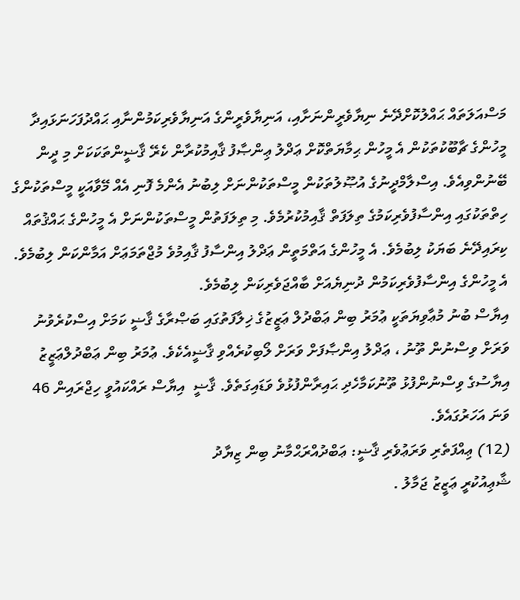މަސްއަލަތައް ޙައްލުކޮށްދޭނެ ނިޔާވެރީންނަށާއި، އަނިޔާވެރީންގެ އަނިޔާވެރިކަމުންނާއި ޙައްދުފަހަނަޅައިދާ މީހުންގެ ޗާބޫކުތަކުން އެ މީހުން ޙިމާޔަތްކޮށް ޢަދްލު ޢިންޞާފު ޤާއިމުކުރާން ކެރޭ ޤާޟީންތަކަކަށް މި ދީން ބޭނުންވިއެވެ. އިސްލާމްދީނުގެ އުޞޫލުތަކުން މީސްތަކުންނަށް ލިބުނު އެންމެ ފޮނި އެއް މޭވާއަކީ މީސްތަކުންގެ ހިތްތަކުގައި އިންސާފުވެރިކަމުގެ ތިލަފަތް ޤާއިމުކުރުމެވެ. މި ތިލަފަތުން މީސްތަކުންނަށް އެ މީހުންގެ ޙައްޤުތައް ކިރައިދޭނެ ބަޔަކު ލިބުމެވެ. އެ މީހުންގެ އަތްމަތީން ޢަދްލު އިންސާފު ޤާއިމުވެ މުޖްތަމަޢަށް އަމާންކަން ލިބުމެވެ. އެ މީހުންގެ އިންސާފުވެރިކަމުން ދުނިޔެއަށް ބާއްޖަވެރިކަން ލިބުމެވެ.
އިޔާސް ބުނު މުޢާވިޔަތަކީ ޢުމަރު ބިން ޢަބްދުލް ޢަޒީޒުގެ ޚިލާފަތުގައި ބަޞްރާގެ ޤާޟީ ކަމަށް އިސްކުރެވުނު ވަރަށް ވިސްނުން ތޫނު ، ޢަދްލު އިންޞާފަށް ވަރަށް ލޯބިކުރެއްވި ޤާޟީއެކެވެ. ޢުމަރު ބިން ޢަބްދުލްޢަޒީޒު އިޔާސުގެ ވިސްނުންފުޅު ތޫނުކަމާހެދި ޙައިރާންފުޅުވެ ވަޑައިގަތެވެ. ޤާޟީ  އިޔާސް ރައްކައުވީ ހިޖްރައިން 46 ވަނަ އަހަރުގައެވެ.
(12) ޢިއްފަތެރި ވަރަޢުވެރި ޤާޟީ: ޢަބްދުއްރަޙްމާނު ބިން ޒިޔާދު
ޝާޢިއުކުރީ ޢަޒީޒު ޖަމާލު .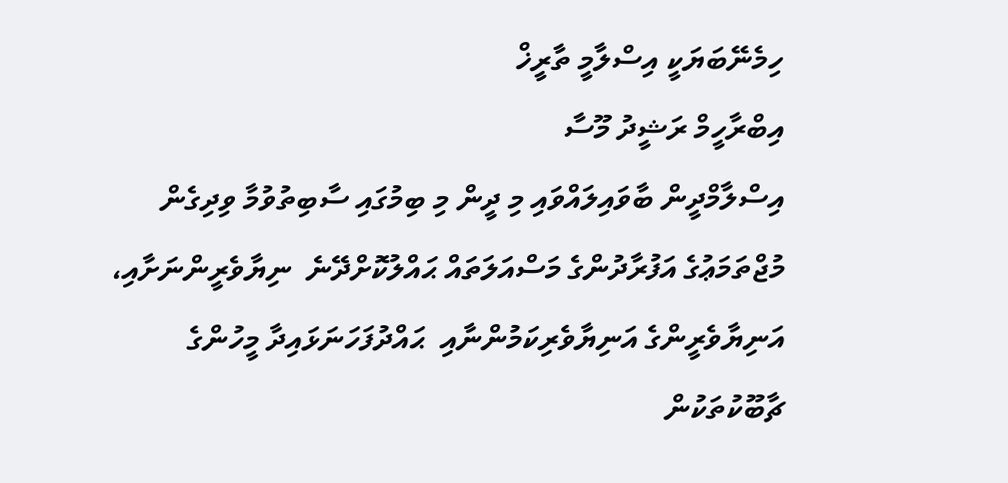ހިމެނޭބަޔަކީ އިސްލާމީ ތާރީޚް
އިބްރާހީމް ރަޝީދު މޫސާ
އިސްލާމްދީން ބާވައިލައްވައި މި ދީން މި ބިމުގައި ސާބިތުވުމާ ވިދިގެން މުޖްތަމަޢުގެ އަފުރާދުންގެ މަސްއަލަތައް ޙައްލުކޮށްދޭނެ  ނިޔާވެރީންނަށާއި، އަނިޔާވެރީންގެ އަނިޔާވެރިކަމުންނާއި  ޙައްދުފަހަނަޅައިދާ މީހުންގެ ޗާބޫކުތަކުން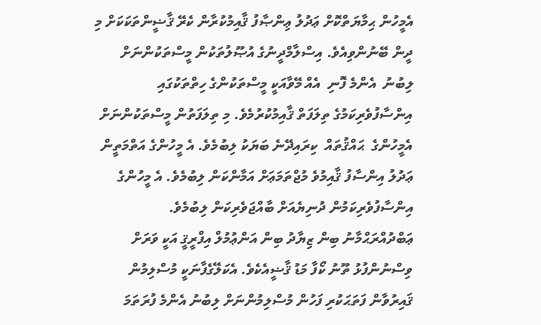އެމީހުން ޙިމާޔަތްކޮށް ޢަދުލު ޢިންޞާފު ޤާއިމުކުރާން ކެރޭ ޤާޟީންތަކަކަށް މި ދީން ބޭނުންވިއެވެ. އިސްލާމްދީނުގެ އުޞޫލުތަކުން މީސްތަކުންނަށް ލިބުނު  އެންމެ ފޮނި  އެއް މޭވާއަކީ މީސްތަކުންގެ ހިތްތަކުގައި އިންސާފުވެރިކަމުގެ ތިލަފަތް ޤާއިމުކުރުމެވެ. މި ތިލަފަތުން މީސްތަކުންނަށް އެމީހުންގެ  ޙައްޤުތައް  ކިރައިދޭނެ ބަޔަކު ލިބުމެވެ. އެ މީހުންގެ އަތްމަތީން ޢަދުލު އިންސާފު ޤާއިމުވެ މުޖްތަމަޢަށް އަމާންކަން ލިބުމެވެ. އެ މީހުންގެ އިންސާފުވެރިކަމުން ދުނިޔެއަށް ބާއްޖަވެރިކަން ލިބުމެވެ.
ޢަބްދުއްރަޙްމާނު ބިން ޒިޔާދު ބިން އަންޢުމުލް އިފްރީޤީ އަކީ ވަރަށް ވިސްނުންފުޅު ތޫނު ކޯފާ މަޑު ޤާޟީއެކެވެ. އެކަލޭގެފާނަކީ މުސްލިމުން ޤައިރުވާން ފަތަޙަކުރި ފަހުން މުސްލިމުންނަށް ލިބުނު އެންމެ ފުރަތަމަ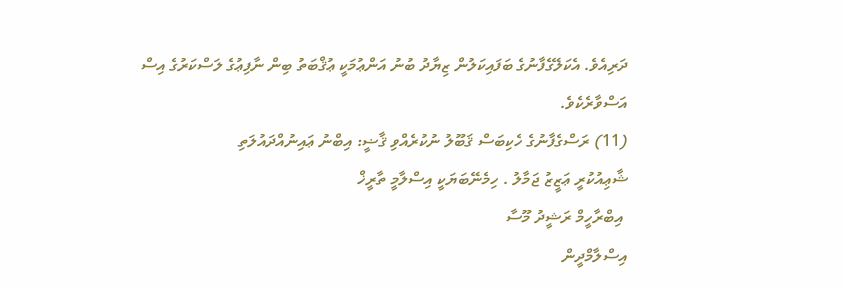ދަރިއެވެ. އެކަލޭގެފާނުގެ ބަފައިކަލުން ޒިޔާދު ބުނު އަންޢުމަކީ ޢުޤްބަތު ބިން ނާފިޢުގެ ލަސްކަރުގެ އިސް އަސްވާރެކެވެ.
(11) ރަސްގެފާނުގެ ހެކިބަސް ޤަބޫލު ނުކުރެއްވި ޤާޟީ: އިބްނު ޢައިނުއްދައުލަތި
ޝާޢިއުކުރީ ޢަޒީޒު ޖަމާލު . ހިމެނޭބަޔަކީ އިސްލާމީ ތާރީޚް
 އިބްރާހީމް ރަޝީދު މޫސާ
އިސްލާމްދީން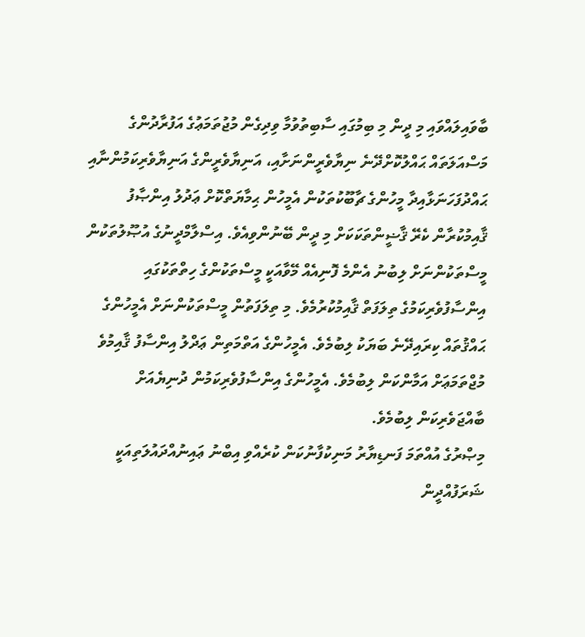ބާވައިލައްވައި މި ދީން މި ބިމުގައި ސާބިތުވުމާ ވިދިގެން މުޖުތަމަޢުގެ އަފުރާދުންގެ މަސްއަލަތައް ޙައްލުކޮށްދޭނެ ނިޔާވެރީންނަށާއި، އަނިޔާވެރީންގެ އަނިޔާވެރިކަމުންނާއި ޙައްދުފަހަނަޅާއިދާ މީހުންގެ ޗާބޫކުތަކުން އެމީހުން ޙިމާޔަތްކޮށް ޢަދުލު އިންޞާފު ޤާއިމުކުރާން ކެރޭ ޤާޟީންތަކަކަށް މި ދީން ބޭނުންވިއެވެ. އިސްލާމްދީނުގެ އުޞޫލުތަކުން މީސްތަކުންނަށް ލިބުނު އެންމެ ފޮނިއެއް މޭވާއަކީ މީސްތަކުންގެ ހިތްތަކުގައި އިންސާފުވެރިކަމުގެ ތިލަފަތް ޤާއިމުކުރުމެވެ. މި ތިލަފަތުން މީސްތަކުންނަށް އެމީހުންގެ ޙައްޤުތައް ކިރައިދޭނެ ބަޔަކު ލިބުމެވެ. އެމީހުންގެ އަތްމަތިން ޢަދްލު އިންސާފު ޤާއިމުވެ މުޖްތަމަޢަށް އަމާންކަން ލިބުމެވެ. އެމީހުންގެ އިންސާފުވެރިކަމުން ދުނިޔެއަށް ބާއްޖަވެރިކަން ލިބުމެވެ.
މިޞްރުގެ އުއްތަމަ ފަނޑިޔާރު މަނިކުފާނުކަން ކުރެއްވި އިބްނު ޢައިނުއްދައުލަތިއަކީ ޝަރަފުއްދީން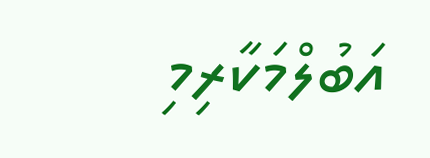އަބުލްމަކާރިމި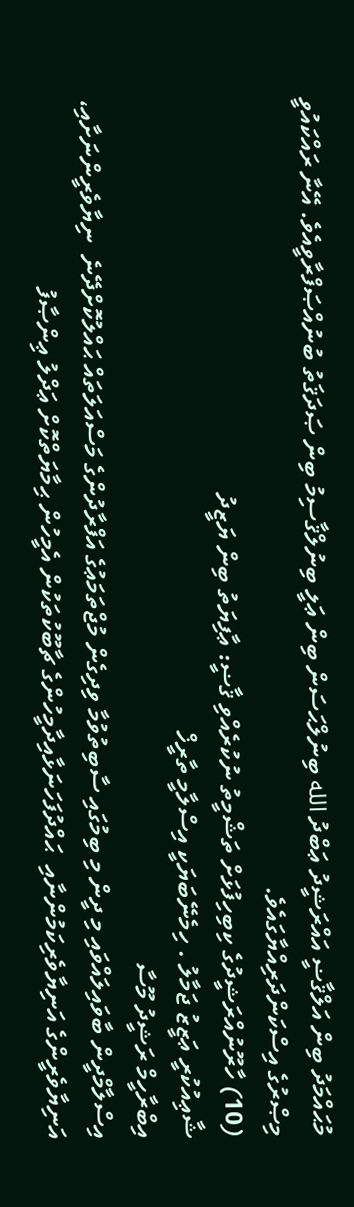މުޙައްމަދު ބިން އަލްޤާޟީ އައްރަޝީދު ޢަބްދު الله ބިނުލްޙަސަން ބިން ޢަލީ ބިނުލްޤާސިމު ބިން ޞަދަޤަތު ބުނުއްޞަފްރާވީއެވެ. އޭނާ ރައްކައުވީ މިޞްރުގެ އިސްކަންދަރިއްޔާގައެވެ.
(10) ހާރޫނުއްރަޝީދުގެ ކިބިހިފުޅަށް ތަޝްމީތު ނުކުރެއްވި ޤާޟީ: ޢާފިޔަތު ބިން ޔަޒީދު
ޝާޢިއުކުރީ ޢަޒީޒު ޖަމާލު . ހިމެނޭބަޔަކީ އިސްލާމީ ތާރީޚް
އިބްރާހީމް ރަޝީދު މޫސާ
އިސްލާމްދީން ބާވައިލައްވައި މި ދީން މި ބިމުގައި ސާބިތުވުމާ ވިދިގެން މުޖްތަމަޢުގެ އަފްރާދުންގެ މަސްއަލަތައް ޙައްލުކޮށްދޭނެ  ނިޔާވެރީންނަށާއި، އަނިޔާވެރީންގެ އަނިޔާވެރިކަމުންނާއި  ޙައްދުފަހަނަޅާއިދާމީހުންގެ ޗާބޫކުތަކުން އެމީހުން ޙިމާޔަތްކޮށް ޢަދްލު ޢިންޞާފު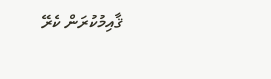ޤާއިމުކުރަން ކެރޭ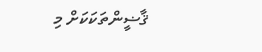ޤާޟީންތަކަކަށް މި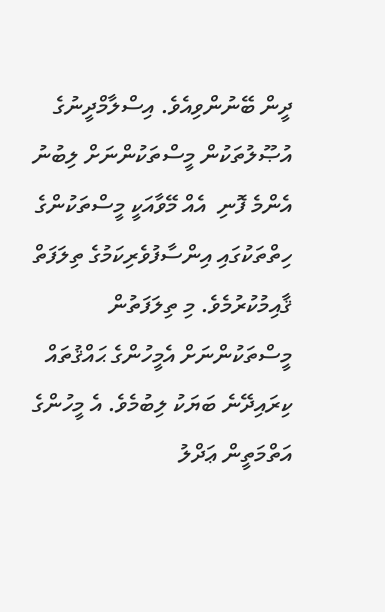ދީން ބޭނުންވިއެވެ. އިސްލާމްދީނުގެ އުޞޫލުތަކުން މީސްތަކުންނަށް ލިބުނު  އެންމެ ފޮނި  އެއް މޭވާއަކީ މީސްތަކުންގެ ހިތްތަކުގައި އިންސާފުވެރިކަމުގެ ތިލަފަތް ޤާއިމުކުރުމެވެ. މި ތިލަފަތުން މީސްތަކުންނަށް އެމީހުންގެ ޙައްޤުތައް ކިރައިދޭނެ ބަޔަކު ލިބުމެވެ. އެ މީހުންގެ އަތްމަތީން ޢަދްލު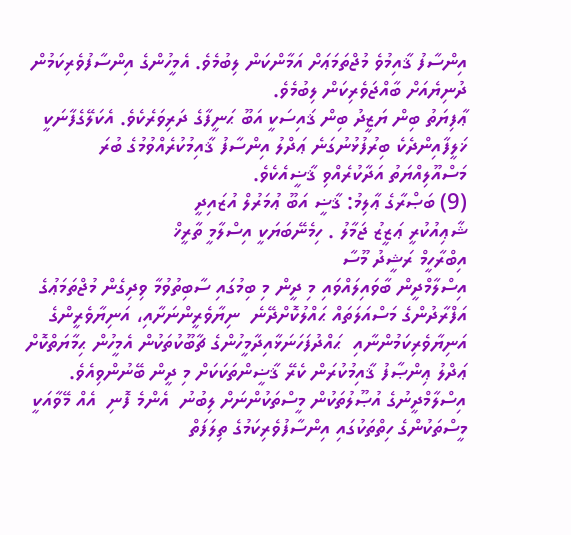އިންސާފު ޤާއިމުވެ މުޖްތަމަޢަށް އަމާންކަން ލިބުމެވެ. އެމީހުންގެ އިންސާފުވެރިކަމުން ދުނިޔެއަށް ބާއްޖަވެރިކަން ލިބުމެވެ.
ޢާފިޔަތު ބިން ޔަޒީދު ބިން ޤައިސަކީ އަބޫ ޙަނީފާގެ ދަރިވަރެކެވެ. އެކަލޭގެފާނަކީ ޚަލީފާއިންދެކެ ބިރުފުޅުނުގަނެ ޢަދްލު އިންސާފު ޤާއިމުކުރެއްވުމުގެ ބުރަ މަސްއޫލިއްޔަތު އަދާކުރެއްވި ޤާޟީއެކެވެ.
(9) ބަޞްރާގެ ޢާލިމު: ޤާޟީ އަބޫ ޢުމަރުލް އުޒައިދީ
ޝާޢިއުކުރީ ޢަޒީޒު ޖަމާލު . ހިމެނޭބަޔަކީ އިސްލާމީ ތާރީޚް
އިބްރާހީމް ރަޝީދު މޫސާ
އިސްލާމްދީން ބާވައިލައްވައި މި ދީން މި ބިމުގައި ސާބިތުވުމާ ވިދިގެން މުޖްތަމަޢުގެ އަފްރާދުންގެ މަސްއަލަތައް ޙައްލުކޮށްދޭނެ  ނިޔާވެރީންނަށާއި، އަނިޔާވެރީންގެ އަނިޔާވެރިކަމުންނާއި  ޙައްދުފަހަނަޅާއިދާމީހުންގެ ޗާބޫކުތަކުން އެމީހުން ޙިމާޔަތްކޮށް ޢަދްލު ޢިންޞާފު ޤާއިމުކުރަން ކެރޭ ޤާޟީންތަކަކަށް މި ދީން ބޭނުންވިއެވެ. އިސްލާމްދީނުގެ އުޞޫލުތަކުން މީސްތަކުންނަށް ލިބުނު  އެންމެ ފޮނި  އެއް މޭވާއަކީ މީސްތަކުންގެ ހިތްތަކުގައި އިންސާފުވެރިކަމުގެ ތިލަފަތް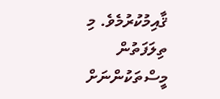ޤާއިމުކުރުމެވެ. މި ތިލަފަތުން މީސްތަކުންނަށް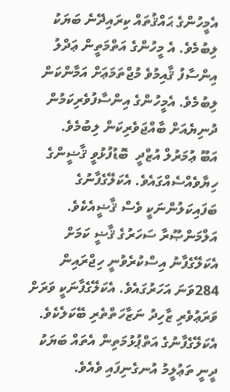އެމީހުންގެ ޙައްޤުތައް ކިރައިދޭނެ ބަޔަކު ލިބުމެވެ. އެ މީހުންގެ އަތްމަތީން ޢަދްލު އިންސާފު ޤާއިމުވެ މުޖްތަމަޢަށް އަމާންކަން ލިބުމެވެ. އެމީހުންގެ އިންސާފުވެރިކަމުން ދުނިޔެއަށް ބާއްޖަވެރިކަން ލިބުމެވެ.
އަބޫ ޢުމަރުލް އުޒްދީ  ބޮޑުފުޅުވީ ޤާޟީންގެ ހިޔާވެއްސެއްގައެވެ. އެކަލޭގެފާނުގެ ބަފައިކަލުންނަކީ ވެސް ޤާޟީއެކެވެ. އަލްމަންޞޫރާ ސަހަރުގެ ޤާޟީ ކަމަށް އެކަލޭގެފާނު އިސްކުރެވުނީ ހިޖްރައިން 284ވަނަ އަހަރުގައެވެ. އެކަލޭގެފާނަކީ ވަރަށް ވަރަޢުވެރި ޒާހިދު ނަޒާހަތްތެރި ބޭކަލެކެވެ. އެކަލޭގެފާނުގެ އަތްޕުޅުމަތިން އެތައް ބަޔަކު ދީނީ ތަޢުލީމު އުނގެނިފައި ވެއެވެ.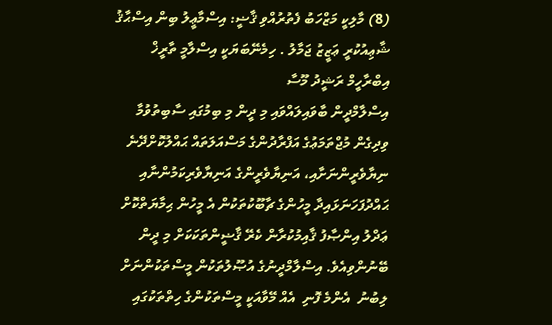(8) މާލިކީ މަޒްހަބު ފެތުރުއްވި ޤާޟީ: އިސްމާޢީލު ބިން އިސްޙާޤު
ޝާޢިއުކުރީ ޢަޒީޒު ޖަމާލު . ހިމެނޭބަޔަކީ އިސްލާމީ ތާރީޚް
އިބްރާހީމް ރަޝީދު މޫސާ
އިސްލާމްދީން ބާވައިލައްވައި މި ދީން މި ބިމުގައި ސާބިތުވުމާ ވިދިގެން މުޖްތަމަޢުގެ އަފްރާދުންގެ މަސްއަލަތައް ޙައްލުކޮށްދޭނެ  ނިޔާވެރީންނަށާއި، އަނިޔާވެރީންގެ އަނިޔާވެރިކަމުންނާއި  ޙައްދުފަހަނަޅައިދާ މީހުންގެ ޗާބޫކުތަކުން އެ މީހުން ޙިމާޔަތްކޮށް ޢަދްލު އިންޞާފު ޤާއިމުކުރާން ކެރޭ ޤާޟީންތަކަކަށް މި ދީން ބޭނުންވިއެވެ. އިސްލާމްދީނުގެ އުޞޫލުތަކުން މީސްތަކުންނަށް ލިބުނު  އެންމެ ފޮނި  އެއް މޭވާއަކީ މީސްތަކުންގެ ހިތްތަކުގައި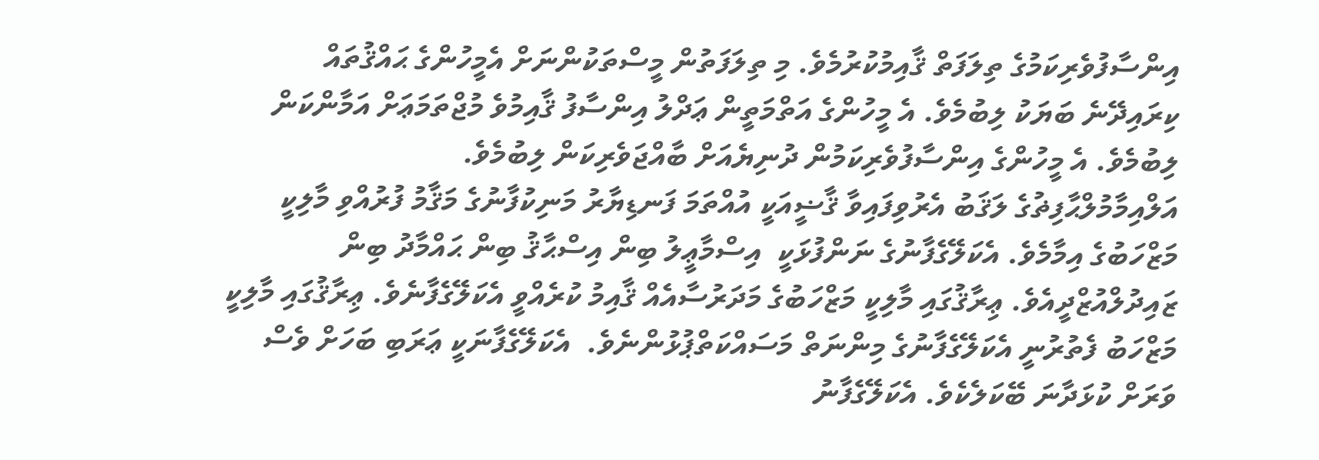އިންސާފުވެރިކަމުގެ ތިލަފަތް ޤާއިމުކުރުމެވެ. މި ތިލަފަތުން މީސްތަކުންނަށް އެމީހުންގެ ޙައްޤުތައް ކިރައިދޭނެ ބަޔަކު ލިބުމެވެ. އެ މީހުންގެ އަތްމަތީން ޢަދްލު އިންސާފު ޤާއިމުވެ މުޖްތަމަޢަށް އަމާންކަން ލިބުމެވެ. އެ މީހުންގެ އިންސާފުވެރިކަމުން ދުނިޔެއަށް ބާއްޖަވެރިކަން ލިބުމެވެ.
އަލްއިމާމުލްޙާފިޡުގެ ލަޤަބު އެރުވިފައިވާ ޤާޟީއަކީ އުއްތަމަ ފަނޑިޔާރު މަނިކުފާނުގެ މަޤާމު ފުރުއްވި މާލިކީ މަޒްހަބުގެ އިމާމެވެ. އެކަލޭގެފާނުގެ ނަންފުޅަކީ  އިސްމާޢީލު ބިން އިސްޙާޤު ބިން ޙައްމާދު ބިން ޒައިދުލްއުޒްދީއެވެ. ޢިރާޤުގައި މާލިކީ މަޒްހަބުގެ މަދަރުސާއެއް ޤާއިމު ކުރެއްވީ އެކަލޭގެފާނެވެ. ޢިރާޤުގައި މާލިކީ މަޒްހަބު ފެތުރުނީ އެކަލޭގެފާނުގެ މިންނަތް މަސައްކަތްޕުޅުންނެވެ.  އެކަލޭގެފާނަކީ ޢަރަބި ބަހަށް ވެސް ވަރަށް ކުޅަދާނަ ބޭކަލެކެވެ. އެކަލޭގެފާނު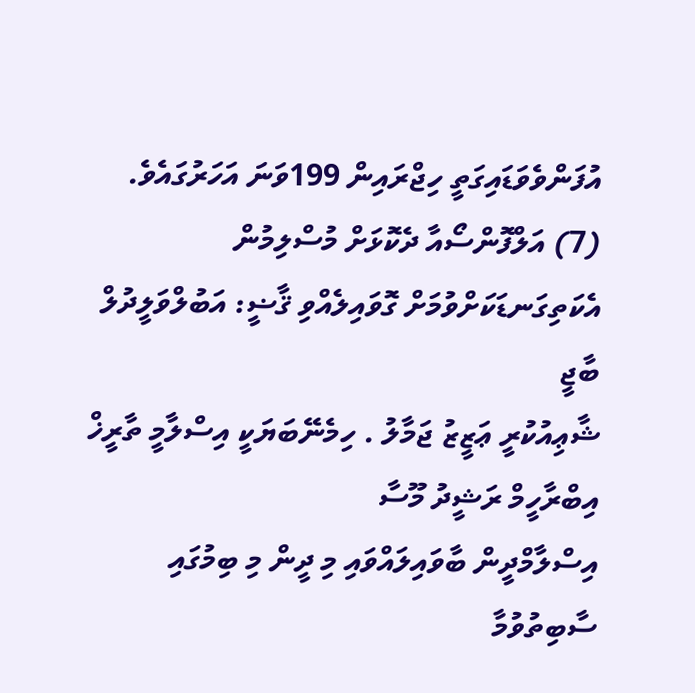އުފަންވެވަޑައިގަތީ ހިޖްރައިން 199ވަނަ އަހަރުގައެވެ.
(7) އަލްފޮންސޯއާ ދެކޮޅަށް މުސްލިމުން އެކަތިގަނޑަކަށްވުމަށް ގޮވައިލެއްވި ޤާޟީ: އަބުލްވަލީދުލް ބާޖީ
ޝާޢިއުކުރީ ޢަޒީޒު ޖަމާލު . ހިމެނޭބަޔަކީ އިސްލާމީ ތާރީޚް
އިބްރާހީމް ރަޝީދު މޫސާ
އިސްލާމްދީން ބާވައިލައްވައި މި ދީން މި ބިމުގައި ސާބިތުވުމާ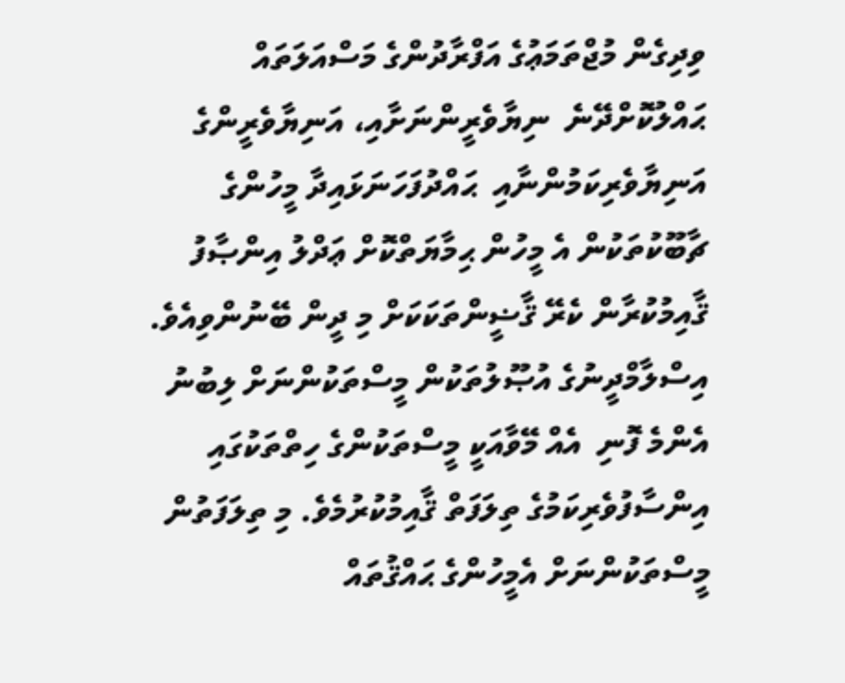ވިދިގެން މުޖްތަމަޢުގެ އަފްރާދުންގެ މަސްއަލަތައް ޙައްލުކޮށްދޭނެ  ނިޔާވެރީންނަށާއި، އަނިޔާވެރީންގެ އަނިޔާވެރިކަމުންނާއި  ޙައްދުފަހަނަޅައިދާ މީހުންގެ ޗާބޫކުތަކުން އެ މީހުން ޙިމާޔަތްކޮށް ޢަދްލު އިންޞާފު ޤާއިމުކުރާން ކެރޭ ޤާޟީންތަކަކަށް މި ދީން ބޭނުންވިއެވެ. އިސްލާމްދީނުގެ އުޞޫލުތަކުން މީސްތަކުންނަށް ލިބުނު  އެންމެ ފޮނި  އެއް މޭވާއަކީ މީސްތަކުންގެ ހިތްތަކުގައި އިންސާފުވެރިކަމުގެ ތިލަފަތް ޤާއިމުކުރުމެވެ. މި ތިލަފަތުން މީސްތަކުންނަށް އެމީހުންގެ ޙައްޤުތައް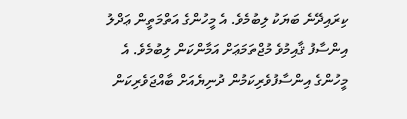ކިރައިދޭނެ ބަޔަކު ލިބުމެވެ. އެ މީހުންގެ އަތްމަތީން ޢަދްލު އިންސާފު ޤާއިމުވެ މުޖްތަމަޢަށް އަމާންކަން ލިބުމެވެ. އެ މީހުންގެ އިންސާފުވެރިކަމުން ދުނިޔެއަށް ބާއްޖަވެރިކަން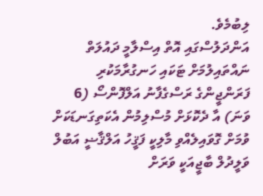ލިބުމެވެ.
އަންދަލުސްގައި އޮތް އިސްލާމީ ދައުލަތް ނައްތައިލުމަށް ޓަކައި ހަނގުރާމަކުރި ފަރަންޖީންގެ ރަސްގެފާނު އަލްފޮންސޯ (6 ވަނަ) އާ ދެކޮޅަށް މުސްލިމުން އެކަތިގަނޑަކަށް ވުމަށް ގޮވައިލެއްވި މާލިކީ ފަޤީހު އަލްޤާޟީ އަބުލް ވަލީދުލް ބާޖީއަކީ ވަރަށް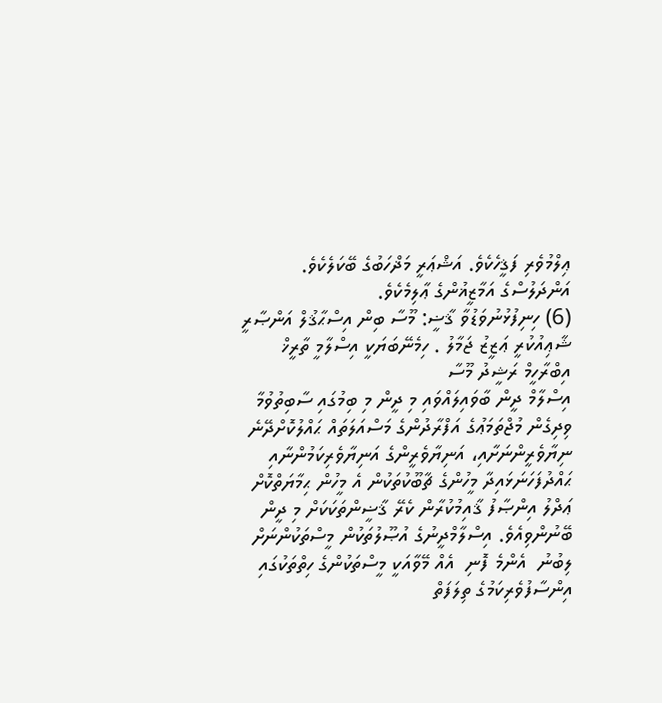ޢިލްމުވެރި ފަޤީހެކެވެ. އަޝްޢަރީ މަޛްހަބުގެ ބޭކަލެކެވެ. އަންދަލުސްގެ އަމާޒީޣުންގެ ޢާލިމެކެވެ.
(6) ހިނިފުޅުނުވަޑުވާ ޤާޟީ: މޫސާ ބިން އިސްޙާޤުލް އަންޞާރީ
ޝާޢިއުކުރީ ޢަޒީޒު ޖަމާލު . ހިމެނޭބަޔަކީ އިސްލާމީ ތާރީޚް
އިބްރާހީމް ރަޝީދު މޫސާ
އިސްލާމް ދީން ބާވައިލައްވައި މި ދީން މި ބިމުގައި ސާބިތުވުމާ ވިދިގެން މުޖްތަމަޢުގެ އަފްރާދުންގެ މަސްއަލަތައް ޙައްލުކޮށްދޭނެ ނިޔާވެރީންނަށާއި، އަނިޔާވެރީންގެ އަނިޔާވެރިކަމުންނާއި  ޙައްދުފަހަނަޅައިދާ މީހުންގެ ޗާބޫކުތަކުން އެ މީހުން ޙިމާޔަތްކޮށް ޢަދްލު އިންޞާފު ޤާއިމުކުރާން ކެރޭ ޤާޟީންތަކަކަށް މި ދީން ބޭނުންވިއެވެ. އިސްލާމްދީނުގެ އުޞޫލުތަކުން މީސްތަކުންނަށް ލިބުނު  އެންމެ ފޮނި  އެއް މޭވާއަކީ މީސްތަކުންގެ ހިތްތަކުގައި އިންސާފުވެރިކަމުގެ ތިލަފަތް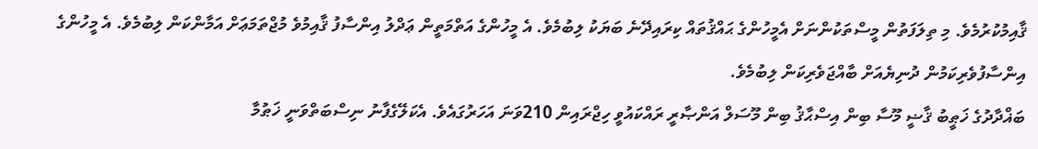ޤާއިމުކުރުމެވެ. މި ތިލަފަތުން މީސްތަކުންނަށް އެމީހުންގެ ޙައްޤުތައް ކިރައިދޭނެ ބަޔަކު ލިބުމެވެ. އެ މީހުންގެ އަތްމަތީން ޢަދްލު އިންސާފު ޤާއިމުވެ މުޖްތަމަޢަށް އަމާންކަން ލިބުމެވެ. އެ މީހުންގެ އިންސާފުވެރިކަމުން ދުނިޔެއަށް ބާއްޖަވެރިކަން ލިބުމެވެ.
ބަޣްދާދުގެ ޚަޠީބު ޤާޟީ މޫސާ ބިން އިސްޙާޤު ބިން މޫސަލް އަންޞާރީ ރައްކައުވީ ހިޖްރައިން 210ވަނަ އަހަރުގައެވެ. އެކަލޭގެފާނު ނިސްބަތްވަނީ ޚަޠުމާ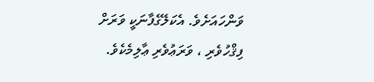ވަންހައަށެވެ. އެކަލޭގެފާނަކީ ވަރަށް ފިޤްހުވެރި ، ވަރަޢުވެރި ޢާލިމެކެވެ.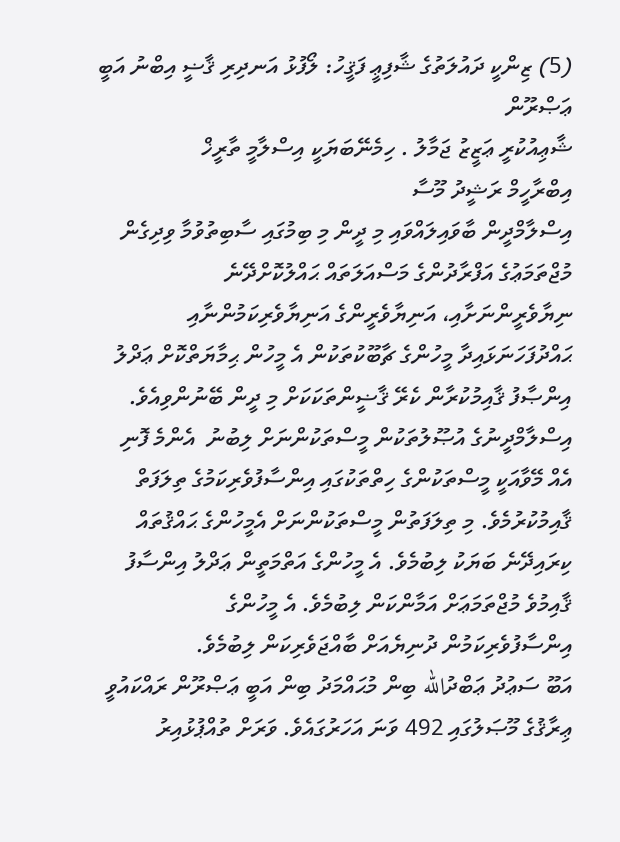(5) ޒިންކީ ދައުލަތުގެ ޝާފިޢީ ފަޤީހު: ލޯފުޅު އަނދިރި ޤާޟީ އިބްނު އަބީ ޢަޞްރޫން
ޝާޢިއުކުރީ ޢަޒީޒު ޖަމާލު . ހިމެނޭބަޔަކީ އިސްލާމީ ތާރީޚް
އިބްރާހީމް ރަޝީދު މޫސާ
އިސްލާމްދީން ބާވައިލައްވައި މި ދީން މި ބިމުގައި ސާބިތުވުމާ ވިދިގެން މުޖްތަމަޢުގެ އަފްރާދުންގެ މަސްއަލަތައް ޙައްލުކޮށްދޭނެ  ނިޔާވެރީންނަށާއި، އަނިޔާވެރީންގެ އަނިޔާވެރިކަމުންނާއި  ޙައްދުފަހަނަޅައިދާ މީހުންގެ ޗާބޫކުތަކުން އެ މީހުން ޙިމާޔަތްކޮށް ޢަދްލު އިންޞާފު ޤާއިމުކުރާން ކެރޭ ޤާޟީންތަކަކަށް މި ދީން ބޭނުންވިއެވެ. އިސްލާމްދީނުގެ އުޞޫލުތަކުން މީސްތަކުންނަށް ލިބުނު  އެންމެ ފޮނި  އެއް މޭވާއަކީ މީސްތަކުންގެ ހިތްތަކުގައި އިންސާފުވެރިކަމުގެ ތިލަފަތް ޤާއިމުކުރުމެވެ. މި ތިލަފަތުން މީސްތަކުންނަށް އެމީހުންގެ ޙައްޤުތައް ކިރައިދޭނެ ބަޔަކު ލިބުމެވެ. އެ މީހުންގެ އަތްމަތީން ޢަދްލު އިންސާފު ޤާއިމުވެ މުޖްތަމަޢަށް އަމާންކަން ލިބުމެވެ. އެ މީހުންގެ އިންސާފުވެރިކަމުން ދުނިޔެއަށް ބާއްޖަވެރިކަން ލިބުމެވެ.
އަބޫ ސަޢުދު ޢަބްދުالله ބިން މުޙައްމަދު ބިން އަބީ ޢަޞްރޫން ރައްކައުވީ ޢިރާޤުގެ މޫޞަލުގައި 492 ވަނަ އަހަރުގައެވެ. ވަރަށް ތުއްޕުޅުއިރު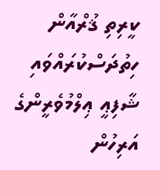ކީރިތި ޤުރްއާން ހިތުދަސްކުރައްވައި ޝާފިޢީ ޢިލްމުވެރީންގެ އަރިހުން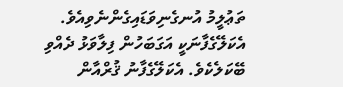ތަޢުލީމު އުނގެނިވަޑައިގެންނެވިއެވެ. އެކަލޭގެފާނަކީ އަގަބަހުން ފިލާވަޅު ދެއްވި ބޭކަލެކެވެ. އެކަލޭގެފާނު ޤުރްއާން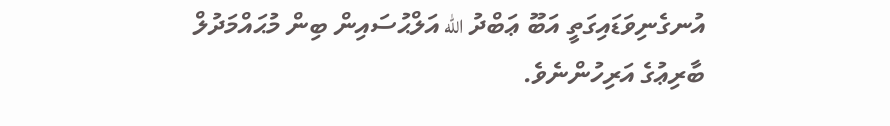އުނގެނިވަޑައިގަތީ އަބޫ ޢަބްދު الله އަލްޙުސައިން ބިން މުޙައްމަދުލް ބާރިޢުގެ އަރިހުންނެވެ.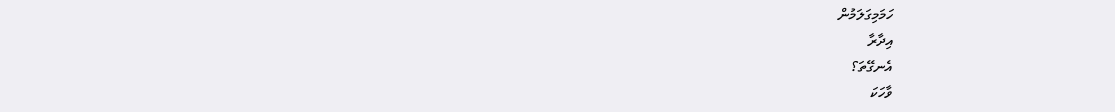ހަމަމިގަލަމުން
އިދާރާ
އެނގޭތަ؟
ވާހަކަ